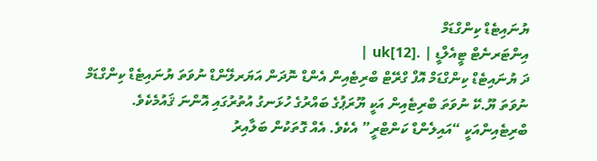ޔުނައިޓެޑް ކިންގްޑަމް
އިންޓަރނެޓް ޓީއެލްޑީ | .uk[12] |
ދަ ޔުނައިޓެޑް ކިންގްޑަމް އޮފް ގްރޭޓް ބްރިޓެއިން އެންޑް ނޮދަން އަޔަރލޭންޑް ނުވަތަ ޔުނައިޓެޑް ކިންގްޑަމް ނުވަތަ ޔޫ.ކޭ ނުވަތަ ބްރިޓެއިން އަކީ ޔޫރަޕުގެ ބައްރުގެ ހުޅަނގު އުތުރުގައި އޮންނަ ޤައުމެކެވެ. ބްރިޓެއިންއަކީ “އައިލެންޑް ކަންޓްރީ” އެކެވެ. އެއް ގޮތަކުން ބަލާއިރު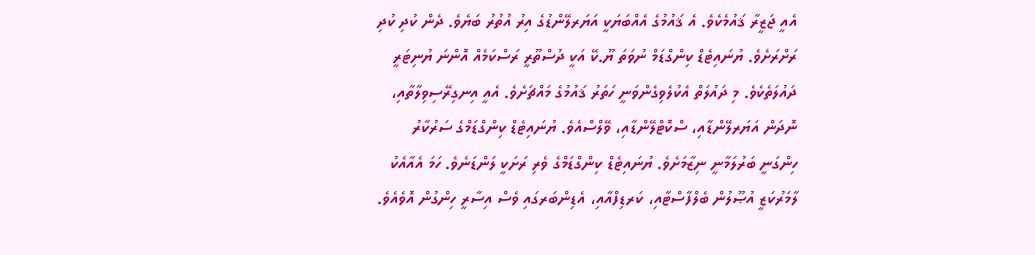އެއީ ޖަޒީރާ ޤައުމެކެވެ. އެ ޤައުމުގެ އެއްބަޔަކީ އަޔަރލޭންޑުގެ އިރު އުތުރު ބަޔެވެ. ދެން ކުދި ކުދި ރަށްރަށެވެ. ޔުނައިޓެޑް ކިންގްޑަމް ނުވަތަ ޔޫ.ކޭ އަކީ ދުސްތޫރީ ރަސްކަމެއް އޮންނަ ޔުނިޓަރީ ދައުލަތެކެވެ. މި ދައުލަތް އެކުލެވިގެންވަނީ ހަތަރު ޤައުމުގެ މައްޗަށެވެ. އެއީ އިނގިރޭސިވިލާތާއި، ނޮދަން އަޔަރލޭންޑާއި، ސްކޮޓްލޭންޑާއި، ވޭލްސްއެވެ. ޔުނައިޓެޑް ކިންގްޑަމްގެ ސަރުކާރު ހިންގަނީ ބަރުލަމާނީ ނިޒާމަށެވެ. ޔުނައިޓެޑް ކިންގްޑަމްގެ ވެރި ރަށަކީ ލަންޑަނެވެ. ހަމަ އެއާއެކު ލާމަރުކަޒީ އުޞޫލުން ބެލްފާސްޓާއި، ކަރޑިފްއާއި، އެޑިންބަރގައި ވެސް އިސާރީ ހިންގުން އޮވެއެވެ.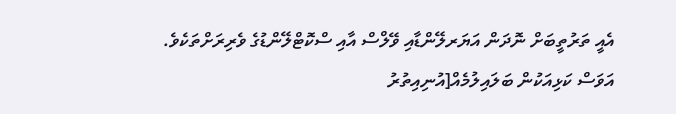އެއީ ތަރުތީބަށް ނޮދަން އަޔަރލޭންޑާއި ވޭލްސް އާއި ސްކޮޓްލޭންޑުގެ ވެރިރަށްތަކެވެ.
އަވަސް ކަޅިއަކުން ބަލައިލުމެއް[އުނިއިތުރު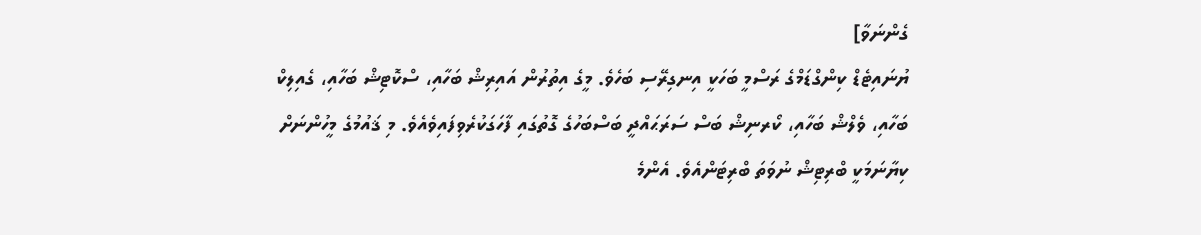ގެންނަވާ]
ޔުނައިޓެޑް ކިންގްޑަމްގެ ރަސްމީ ބަހަކީ އިނގިރޭސި ބަހެވެ. މީގެ އިތުރުން އައިރިޝް ބަހާއި، ސްކޮޓިޝް ބަހާއި، ގެއިލިކް ބަހާއި، ވެލްޝް ބަހާއި، ކޯރނިޝް ބަސް ސަރަޙައްދީ ބަސްބަހުގެ ގޮތުގައި ފާހަގަކުރެވިފައިވެއެވެ. މި ޤައުމުގެ މީހުންނަށް ކިޔާނަމަކީ ބްރިޓިޝް ނުވަތަ ބްރިޓަންއެވެ. އެންމެ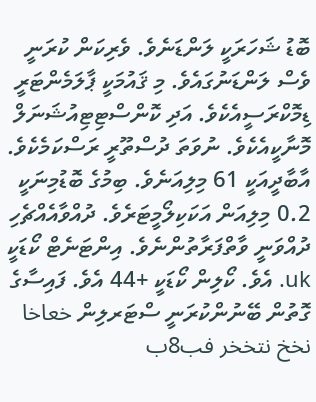ބޮޑު ޝަހަރަކީ ލަންޑަނެވެ. ވެރިކަން ކުރަނީ ވެސް ލަންޑަނުގައެވެ. މި ޤައުމަކީ ޕާލަމެންޓަރީ ޑިމޮކްރަސީއެކެވެ. އަދި ކޮންސްޓިޓިއުޝަނަލް މޮނާކީއެކެވެ. ނުވަތަ ދުސްތޫރީ ރަސްކަމެކެވެ. އާބާދީއަކީ 61 މިލިއަނެވެ. ބިމުގެ ބޮޑުމިނަކީ 0.2 މިލިއަން އަކަކިލޯމީޓަރެވެ. ދުއްވާއެއްޗެހި ދުއްވަނީ ވާތްފަރާތުންނެވެ. އިންޓަނެޓް ކޯޑަކީ uk. އެވެ. ކޯލިން ކޯޑަކީ +44 އެވެ. ފައިސާގެ ގޮތުން ބޭނުންކުރަނީ ސްޓަރލިން خعاخا نخخ نتخخر فب8ب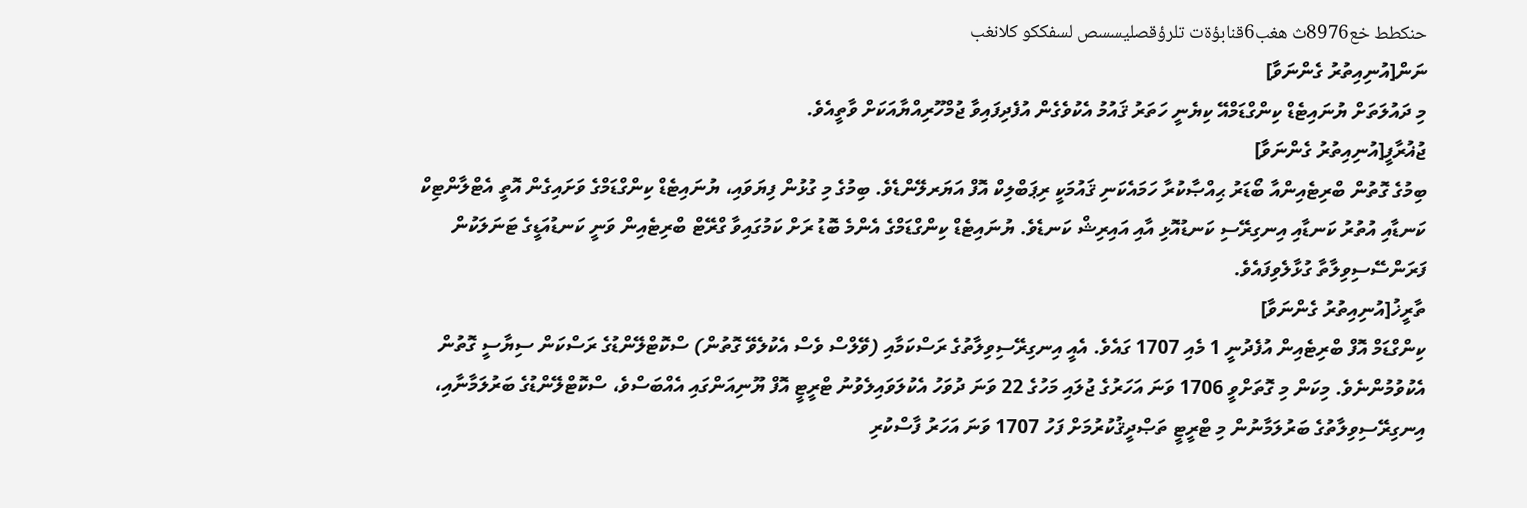حنكطط خع8976ث هغب6قنابؤةت تلرؤقصليسسص لسفككو كلانغب
ނަން[އުނިއިތުރު ގެންނަވާ]
މި ދައުލަތަށް ޔުނައިޓެޑް ކިންގްޑަމްއޭ ކިޔެނީ ހަތަރު ޤައުމު އެކުވެގެން އުފެދިފައިވާ ޖުމްހޫރިއްޔާއަކަށް ވާތީއެވެ.
ޖުޣުރާފީ[އުނިއިތުރު ގެންނަވާ]
ބިމުގެ ގޮތުން ބްރިޓެއިންއާ ބޯޑަރު ޙިއްޞާކުރާ ހަމައެކަނި ޤައުމަކީ ރިޕަބްލިކް އޮފް އަޔަރލޭންޑެވެ. ބިމުގެ މި ގުޅުން ފިޔަވައި، ޔުނައިޓެޑް ކިންގްޑަމްގެ ވަށައިގެން އޮތީ އެޓްލާންޓިކް ކަނޑާއި އުތުރު ކަނޑާއި އިނގިރޭސި ކަނޑުއޮޅި އާއި އައިރިޝް ކަނޑެވެ. ޔުނައިޓެޑް ކިންގްޑަމްގެ އެންމެ ބޮޑު ރަށް ކަމުގައިވާ ގްރޭޓް ބްރިޓެއިން ވަނީ ކަނޑުއަޑީގެ ޓަނަލަކުން ފަރަންސޭސިވިލާތާ ގުޅާލެވިފައެވެ.
ތާރީޚު[އުނިއިތުރު ގެންނަވާ]
ކިންގްޑަމް އޮފް ބްރިޓެއިން އުފެދުނީ 1 މެއި 1707 ގައެވެ. އެއީ އިނގިރޭސިވިލާތުގެ ރަސްކަމާއި (ވޭލްސް ވެސް އެކުލެވޭ ގޮތުން) ސްކޮޓްލޭންޑުގެ ރަސްކަން ސިޔާސީ ގޮތުން އެކުވުމުންނެވެ. މިކަން މި ގޮތަށްވީ 1706 ވަނަ އަހަރުގެ ޖުލައި މަހުގެ 22 ވަނަ ދުވަހު އެކުލަވައިލެވުނު ޓްރީޓީ އޮފް ޔޫނިއަންގައި އެއްބަސްވެ، ސްކޮޓްލޭންޑުގެ ބަރުލަމާނާއި، އިނގިރޭސިވިލާތުގެ ބަރުލަމާނުން މި ޓްރީޓީ ތަޞްދީޤުކުރުމަށް ފަހު 1707 ވަނަ އަހަރު ފާސްކުރި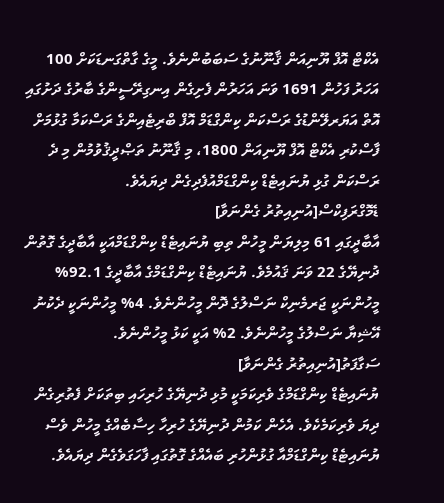އެކްޓް އޮފް ޔޫނިއަން ޤާނޫނުގެ ސަބަބުންނެވެ. މީގެ ގާތްގަނޑަކަށް 100 އަހަރު ފަހުން 1691 ވަނަ އަހަރުން ފެށިގެން އިނގިރޭސީންގެ ބާރުގެ ދަށުގައި އޮތް އަޔަރލޭންޑުގެ ރަސްކަން ކިންގްޑަމް އޮފް ބްރިޓެއިންގެ ރަސްކަމާ ގުޅުމަށް ފާސްކުރި އެކްޓް އޮފް ޔޫނިއަން 1800، މި ޤާނޫނު ތަޞްދީޤުވުމުން މި ދެ ރަސްކަން ގުޅި ޔުނައިޓެޑް ކިންގްޑަމްއުފެދިގެން ދިޔައެވެ.
ޑެމޮގްރަފިކްސް[އުނިއިތުރު ގެންނަވާ]
އާބާދީގައި 61 މިލިޔަން މީހުން ތިބި ޔުނައިޓެޑް ކިންގްޑަމްއަކީ އާބާދީގެ ގޮތުން ދުނިޔޭގެ 22 ވަނަ ޤައުމެވެ. ޔުނައިޓެޑް ކިންގްޑަމްގެ އާބާދީގެ 92.1% މީހުންނަކީ ޖަރމެނިކް ނަސްލުގެ ދޮން މީހުންނެވެ. 4% މީހުންނަކީ ދެކުނު އޭޝިޔާ ނަސްލުގެ މީހުންނެވެ. 2% އަކީ ކަޅު މީހުންނެވެ.
ސަގާފަތު[އުނިއިތުރު ގެންނަވާ]
ޔުނައިޓެޑް ކިންގްޑަމްގެ ވެރިކަމަކީ މުޅި ދުނިޔޭގެ ހުރިހައި ބިތަކަށް ފެތުރިގެން ދިޔަ ވެރިކަމެކެވެ. އެހެން ކަމުން ދުނިޔޭގެ ހުރިހާ ހިސާބެއްގެ މީހުން ވެސް ޔުނައިޓެޑް ކިންގްޑަމްއާ ގުޅުންހުރި ބައެއްގެ ގޮތުގައި ފާހަގަވެގެން ދިޔައެވެ.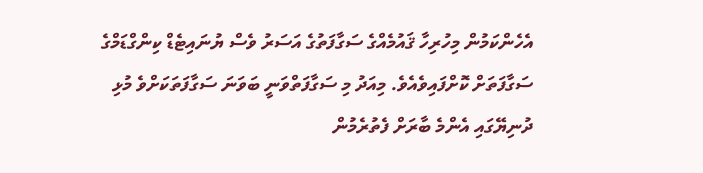އެހެންކަމުން މިހުރިހާ ޤައުމެއްގެ ސަގާފަތުގެ އަސަރު ވެސް ޔުނައިޓެޑް ކިންގްޑަމްގެ ސަގާފަތަށް ކޮށްފައިވެއެވެ. މިއަދު މި ސަގާފަތްވަނީ ބަވަނަ ސަގާފަތަކަށްވެ މުޅި ދުނިޔޭގައި އެންމެ ބާރަށް ފެތުރެމުން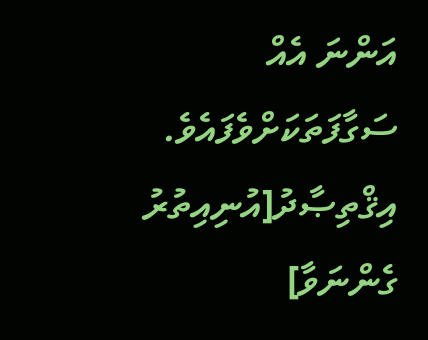އަންނަ އެއް ސަގާފަތަކަށްވެފައެވެ.
އިޤްތިޞާދު[އުނިއިތުރު ގެންނަވާ]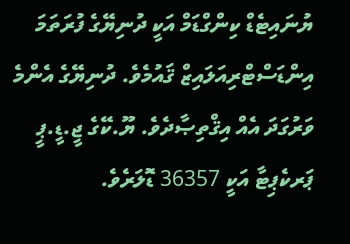ޔުނައިޓެޑް ކިންގްޑަމް އަކީ ދުނިޔޭގެ ފުރަތަމަ އިންޑަސްޓްރިއަލައިޒް ޤައުމެވެ. ދުނިޔޭގެ އެންމެ ވަރުގަދަ އެއް އިޤްތިޞާދެވެ. ޔޫ.ކޭގެ ޖީ.ޑީ.ޕީ ޕަރކެޕިޓާ އަކީ 36357 ޑޮލަރެވެ.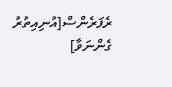ރެފަރެންސް[އުނިއިތުރު ގެންނަވާ]